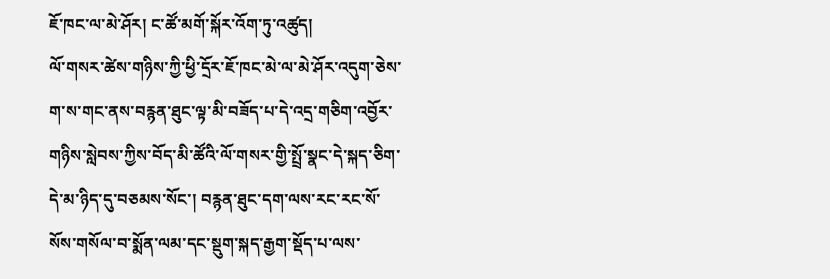ཇོ་ཁང་ལ་མེ་ཤོར། ང་ཚོ་མགོ་སྐོར་འོག་ཏུ་འཚུད།
ལོ་གསར་ཚེས་གཉིས་ཀྱི་ཕྱི་དྲོར་ཇོ་ཁང་མེ་ལ་མེ་ཤོར་འདུག་ཅེས་ག་ས་གང་ནས་བརྙན་ཐུང་ལྟ་མི་བཟོད་པ་དེ་འདྲ་གཅིག་འབྱོར་གཉིས་སླེབས་ཀྱིས་བོད་མི་ཚོའི་ལོ་གསར་གྱི་སྤྲོ་སྣང་དེ་སྐད་ཅིག་དེ་མ་ཉིད་དུ་བཅམས་སོང་། བརྙན་ཐུང་དག་ལས་རང་རང་སོ་སོས་གསོལ་བ་སྨོན་ལམ་དང་སྡུག་སྐད་རྒྱག་སྡོད་པ་ལས་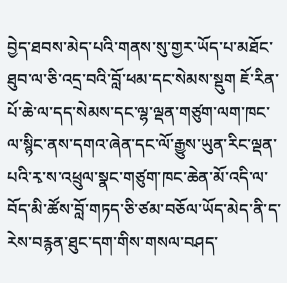བྱེད་ཐབས་མེད་པའི་གནས་སུ་གྱར་ཡོད་པ་མཐོང་ཐུབ་ལ་ཅི་འདྲ་བའི་བློ་ཕམ་དང་སེམས་སྡུག ཇོ་རིན་པོ་ཆེ་ལ་དད་སེམས་དང་ལྷ་ལྡན་གཙུག་ལག་ཁང་ལ་སྙིང་ནས་དགའ་ཞེན་དང་ལོ་རྒྱུས་ཡུན་རིང་ལྡན་པའི་རྭ་ས་འཕྲུལ་སྣང་གཙུག་ཁང་ཆེན་མོ་འདི་ལ་བོད་མི་ཚོས་བློ་གཏད་ཅི་ཙམ་བཅོལ་ཡོད་མེད་ནི་ད་རེས་བརྙན་ཐུང་དག་གིས་གསལ་བཤད་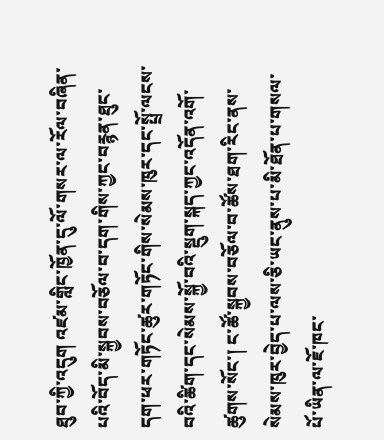ཐུབ་ཀྱི་འདུག འཛམ་གླིང་ཁྱོན་དུ་ལོ་གསར་ལ་རོལ་བཞིན་པའི་བོད་མི་སྐྱབས་བཅོལ་བ་དག་གིས་ཀྱང་བརྙན་ཐུང་དག་ཕར་གཏོང་ཚུར་གཏོང་གིས་སེམས་ཁུར་དང་སྤྲོ་ལངས་བའི་ཚིག་དང་སེམས་སྐྱོ་བའི་སྡུག་སྐད་ཀྱང་འདོན་འགོ་ཚུགས་སོང་། ང་ཚོ་སྐྱབས་བཅོལ་བ་ཚོས་ཐག་རིང་ནས་སེམས་ཁུར་བྱེད་པ་ལས་ཅི་ཡང་ནུས་པ་མི་ཐོན་པ་གསལ་པོ་ཡིན་ལ་ཇོ་ཁང་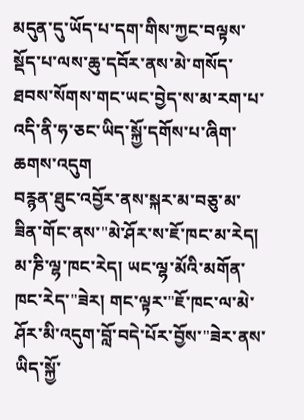མདུན་དུ་ཡོད་པ་དག་གིས་ཀྱང་བལྟས་སྡོད་པ་ལས་ཆུ་དབོར་ནས་མེ་གསོད་ཐབས་སོགས་གང་ཡང་བྱེད་ས་མ་རག་པ་འདི་ནི་ཧ་ཅང་ཡིད་སྐྱོ་དགོས་པ་ཞིག་ཆགས་འདུག
བརྙན་ཐུང་འབྱོར་ནས་སྐར་མ་བཅུ་མ་ཟིན་གོང་ནས་"མེ་ཤོར་ས་ཇོ་ཁང་མ་རེད། མ་ཎི་ལྷ་ཁང་རེད། ཡང་ལྷ་མོའི་མགོན་ཁང་རེད་"ཟེར། གང་ལྟར་"ཇོ་ཁང་ལ་མེ་ཤོར་མི་འདུག་བློ་བདེ་པོར་བྱོས་"ཟེར་ནས་ཡིད་སྐྱོ་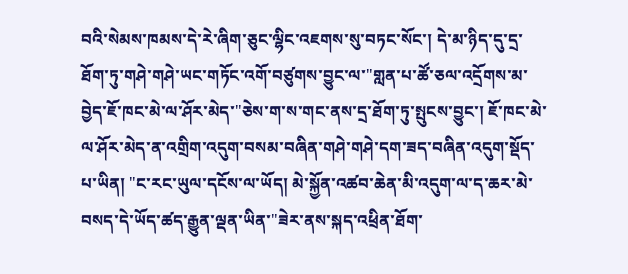བའི་སེམས་ཁམས་དེ་རེ་ཞིག་ཅུང་ལྷིང་འཇགས་སུ་བཏང་སོང་། དེ་མ་ཉིད་དུ་དྲ་ཐོག་ཏུ་གཤེ་གཤེ་ཡང་གཏོང་འགོ་བཙུགས་བྱུང་ལ་"གླན་པ་ཚོ་ཅལ་འདྲོགས་མ་བྱེད་ཇོ་ཁང་མེ་ལ་ཤོར་མེད་"ཅེས་ག་ས་གང་ནས་དྲ་ཐོག་ཏུ་སྤུངས་བྱུང་། ཇོ་ཁང་མེ་ལ་ཤོར་མེད་ན་འགྲིག་འདུག་བསམ་བཞིན་གཤེ་གཤེ་དག་ཟད་བཞིན་འདུག་སྡོད་པ་ཡིན། "ང་རང་ཡུལ་དངོས་ལ་ཡོད། མེ་སྐྱོན་འཚབ་ཆེན་མི་འདུག་ལ་ད་ཆར་མེ་བསད་དེ་ཡོད་ཚད་རྒྱུན་ལྡན་ཡིན་"ཟེར་ནས་སྐད་འཕྲིན་ཐོག་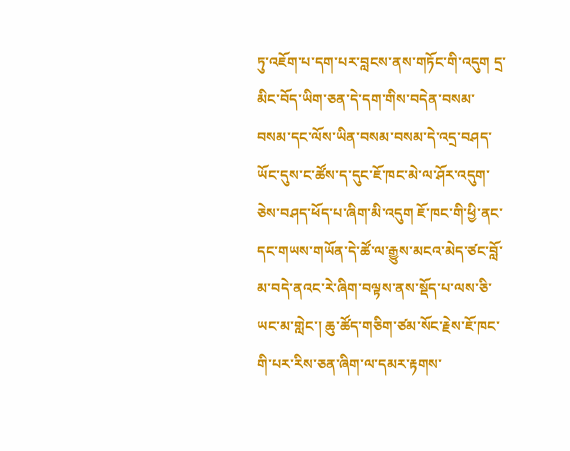ཏུ་འཇོག་པ་དག་པར་བླངས་ནས་གཏོང་གི་འདུག དྲ་མིང་བོད་ཡིག་ཅན་དེ་དག་གིས་བདེན་བསམ་བསམ་དང་ལོས་ཡིན་བསམ་བསམ་དེ་འདྲ་བཤད་ཡོང་དུས་ང་ཚོས་ད་དུང་ཇོ་ཁང་མེ་ལ་ཤོར་འདུག་ཅེས་བཤད་ཕོད་པ་ཞིག་མི་འདུག ཇོ་ཁང་གི་ཕྱི་ནང་དང་གཡས་གཡོན་དེ་ཚོ་ལ་རྒྱུས་མངའ་མེད་ཙང་བློ་མ་བདེ་ནའང་རེ་ཞིག་བལྟས་ནས་སྡོད་པ་ལས་ཅི་ཡང་མ་གླེང་། ཆུ་ཚོད་གཅིག་ཙམ་སོང་རྗེས་ཇོ་ཁང་གི་པར་རིས་ཅན་ཞིག་ལ་དམར་རྟགས་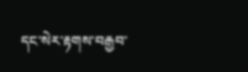དང་སེར་རྟགས་བརྒྱབ་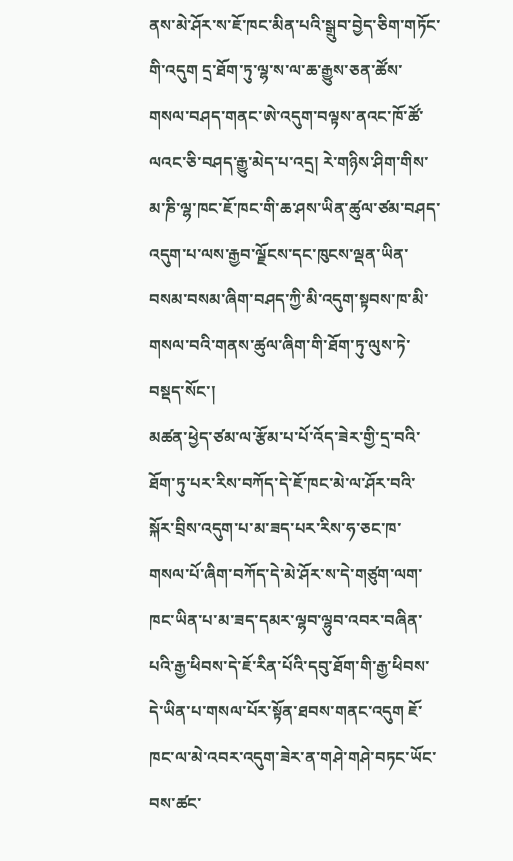ནས་མེ་ཤོར་ས་ཇོ་ཁང་མིན་པའི་སྒྲུབ་བྱེད་ཅིག་གཏོང་གི་འདུག དྲ་ཐོག་ཏུ་ལྷ་ས་ལ་ཆ་རྒྱུས་ཅན་ཚོས་གསལ་བཤད་གནང་ཨེ་འདུག་བལྟས་ནའང་ཁོ་ཚོ་ལའང་ཅི་བཤད་རྒྱུ་མེད་པ་འདྲ། རེ་གཉིས་ཤིག་གིས་མ་ཎི་ལྷ་ཁང་ཇོ་ཁང་གི་ཆ་ཤས་ཡིན་ཚུལ་ཙམ་བཤད་འདུག་པ་ལས་རྒྱབ་ལྗོངས་དང་ཁུངས་ལྡན་ཡིན་བསམ་བསམ་ཞིག་བཤད་ཀྱི་མི་འདུག་སྟབས་ཁ་མི་གསལ་བའི་གནས་ཚུལ་ཞིག་གི་ཐོག་ཏུ་ལུས་ཏེ་བསྡད་སོང་།
མཚན་ཕྱེད་ཙམ་ལ་རྩོམ་པ་པོ་འོད་ཟེར་གྱི་དྲ་བའི་ཐོག་ཏུ་པར་རིས་བཀོད་དེ་ཇོ་ཁང་མེ་ལ་ཤོར་བའི་སྐོར་བྲིས་འདུག་པ་མ་ཟད་པར་རིས་ཧ་ཅང་ཁ་གསལ་པོ་ཞིག་བཀོད་དེ་མེ་ཤོར་ས་དེ་གཙུག་ལག་ཁང་ཡིན་པ་མ་ཟད་དམར་ལྷབ་ལྷུབ་འབར་བཞིན་པའི་རྒྱ་ཕིབས་དེ་ཇོ་རིན་པོའི་དབུ་ཐོག་གི་རྒྱ་ཕིབས་དེ་ཡིན་པ་གསལ་པོར་སྟོན་ཐབས་གནང་འདུག ཇོ་ཁང་ལ་མེ་འབར་འདུག་ཟེར་ན་གཤེ་གཤེ་བཏང་ཡོང་བས་ཚང་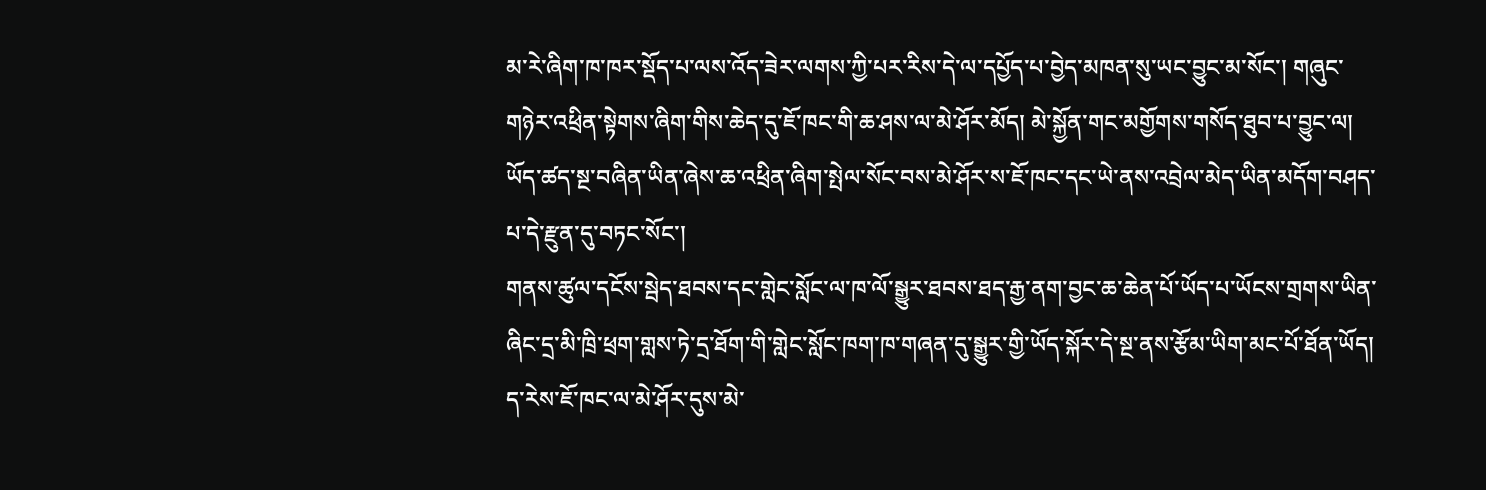མ་རེ་ཞིག་ཁ་ཁར་སྡོད་པ་ལས་འོད་ཟེར་ལགས་ཀྱི་པར་རིས་དེ་ལ་དཔྱོད་པ་བྱེད་མཁན་སུ་ཡང་བྱུང་མ་སོང་། གཞུང་གཉེར་འཕྲིན་སྟེགས་ཞིག་གིས་ཆེད་དུ་ཇོ་ཁང་གི་ཆ་ཤས་ལ་མེ་ཤོར་མོད། མེ་སྐྱོན་གང་མགྱོགས་གསོད་ཐུབ་པ་བྱུང་ལ། ཡོད་ཚད་སྔ་བཞིན་ཡིན་ཞེས་ཆ་འཕྲིན་ཞིག་སྤེལ་སོང་བས་མེ་ཤོར་ས་ཇོ་ཁང་དང་ཡེ་ནས་འབྲེལ་མེད་ཡིན་མདོག་བཤད་པ་དེ་རྫུན་དུ་བཏང་སོང་།
གནས་ཚུལ་དངོས་སྦེད་ཐབས་དང་གླེང་སློང་ལ་ཁ་ལོ་སྒྱུར་ཐབས་ཐད་རྒྱ་ནག་བྱང་ཆ་ཆེན་པོ་ཡོད་པ་ཡོངས་གྲགས་ཡིན་ཞིང་དྲ་མི་ཁྲི་ཕྲག་གླས་ཏེ་དྲ་ཐོག་གི་གླེང་སློང་ཁག་ཁ་གཞན་དུ་སྒྱུར་གྱི་ཡོད་སྐོར་དེ་སྔ་ནས་རྩོམ་ཡིག་མང་པོ་ཐོན་ཡོད། ད་རེས་ཇོ་ཁང་ལ་མེ་ཤོར་དུས་མེ་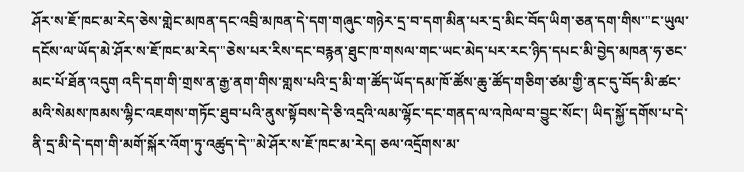ཤོར་ས་ཇོ་ཁང་མ་རེད་ཅེས་གླེང་མཁན་དང་འབྲི་མཁན་དེ་དག་གཞུང་གཉེར་དྲ་བ་དག་མིན་པར་དྲ་མིང་བོད་ཡིག་ཅན་དག་གིས་"ང་ཡུལ་དངོས་ལ་ཡོད་མེ་ཤོར་ས་ཇོ་ཁང་མ་རེད་"ཅེས་པར་རིས་དང་བརྙན་ཐུང་ཁ་གསལ་གང་ཡང་མེད་པར་རང་ཉིད་དཔང་མི་བྱེད་མཁན་ཧ་ཅང་མང་པོ་ཐོན་འདུག འདི་དག་གི་གྲས་ན་རྒྱ་ནག་གིས་གླས་པའི་དྲ་མི་ག་ཚོད་ཡོད་དམ་ཁོ་ཚོས་ཆུ་ཚོད་གཅིག་ཙམ་གྱི་ནང་དུ་བོད་མི་ཚང་མའི་སེམས་ཁམས་ལྷིང་འཇགས་གཏོང་ཐུབ་པའི་ནུས་སྟོབས་དེ་ཅི་འདྲའི་ལམ་ལྷོང་དང་གནད་ལ་འཁེལ་བ་བྱུང་སོང་། ཡིད་སྐྱོ་དགོས་པ་དེ་ནི་དྲ་མི་དེ་དག་གི་མགོ་སྐོར་འོག་ཏུ་འཚུད་དེ་"མེ་ཤོར་ས་ཇོ་ཁང་མ་རེད། ཅལ་འདྲོགས་མ་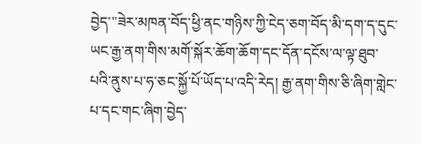བྱེད་"ཟེར་མཁན་བོད་ཕྱི་ནང་གཉིས་ཀྱི་ངེད་ཅག་བོད་མི་དག་ད་དུང་ཡང་རྒྱ་ནག་གིས་མགོ་སྐོར་ཆོག་ཆོག་དང་དོན་དངོས་ལ་ལྟ་ཐུབ་པའི་ནུས་པ་ཧ་ཅང་སྐྱོ་པོ་ཡོད་པ་འདི་རེད། རྒྱ་ནག་གིས་ཅི་ཞིག་གླེང་པ་དང་གང་ཞིག་བྱེད་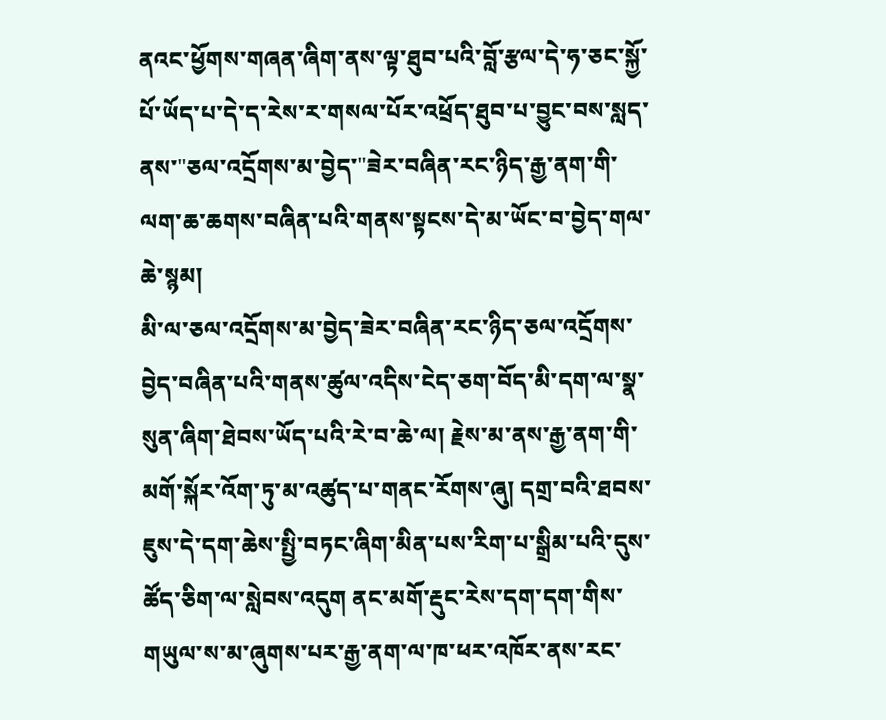ནའང་ཕྱོགས་གཞན་ཞིག་ནས་ལྟ་ཐུབ་པའི་བློ་རྩལ་དེ་ཧ་ཅང་སྐྱོ་པོ་ཡོད་པ་དེ་ད་རེས་ར་གསལ་པོར་འཕྲོད་ཐུབ་པ་བྱུང་བས་སླད་ནས་"ཅལ་འདྲོགས་མ་བྱེད་"ཟེར་བཞིན་རང་ཉིད་རྒྱ་ནག་གི་ལག་ཆ་ཆགས་བཞིན་པའི་གནས་སྟངས་དེ་མ་ཡོང་བ་བྱེད་གལ་ཆེ་སྙམ།
མི་ལ་ཅལ་འདྲོགས་མ་བྱེད་ཟེར་བཞིན་རང་ཉིད་ཅལ་འདྲོགས་བྱེད་བཞིན་པའི་གནས་ཚུལ་འདིས་ངེད་ཅག་བོད་མི་དག་ལ་སྣ་སུན་ཞིག་ཐེབས་ཡོད་པའི་རེ་བ་ཆེ་ལ། རྗེས་མ་ནས་རྒྱ་ནག་གི་མགོ་སྐོར་འོག་ཏུ་མ་འཚུད་པ་གནང་རོགས་ཞུ། དགྲ་བའི་ཐབས་ཇུས་དེ་དག་ཆེས་སྤྱི་བཏང་ཞིག་མིན་པས་རིག་པ་སྒྲིམ་པའི་དུས་ཚོད་ཅིག་ལ་སླེབས་འདུག ནང་མགོ་རྡུང་རེས་དག་དག་གིས་གཡུལ་ས་མ་ཞུགས་པར་རྒྱ་ནག་ལ་ཁ་ཕར་འཁོར་ནས་རང་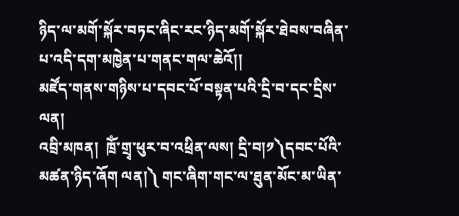ཉིད་ལ་མགོ་སྐོར་བཏང་ཞིང་རང་ཉིད་མགོ་སྐོར་ཐེབས་བཞིན་པ་འདི་དག་མཁྱེན་པ་གནང་གལ་ཆེའོ།།
མཛོད་གནས་གཉིས་པ་དབང་པོ་བསྟན་པའི་དྲི་བ་དང་དྲིས་ལན།
འབྲི་མཁན།  ཁྲོཾ་གྲྭ་ཕུར་བ་འཕྲིན་ལས། དྲི་བ།༡༽དབང་པོའི་མཚན་ཉིད་ཞོག ལན།༽ གང་ཞིག་གང་ལ་ཐུན་མོང་མ་ཡིན་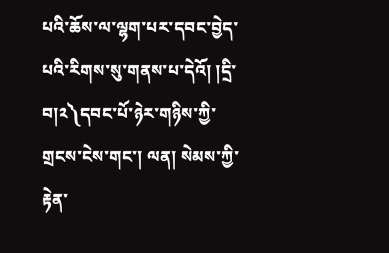པའི་ཆོས་ལ་ལྷག་པར་དབང་བྱེད་པའི་རིགས་སུ་གནས་པ་དེའོ། །དྲི་བ།༢༽དབང་པོ་ཉེར་གཉིས་ཀྱི་གྲངས་ངེས་གང་། ལན། སེམས་ཀྱི་རྟེན་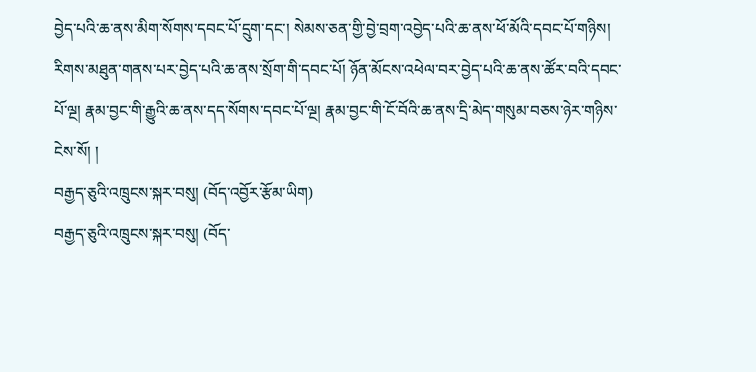བྱེད་པའི་ཆ་ནས་མིག་སོགས་དབང་པོ་དྲུག་དང་། སེམས་ཅན་གྱི་བྱེ་བྲག་འབྱེད་པའི་ཆ་ནས་ཕོ་མོའི་དབང་པོ་གཉིས། རིགས་མཐུན་གནས་པར་བྱེད་པའི་ཆ་ནས་སྲོག་གི་དབང་པོ། ཉོན་མོངས་འཕེལ་བར་བྱེད་པའི་ཆ་ནས་ཚོར་བའི་དབང་པོ་ལྔ། རྣམ་བྱང་གི་རྒྱུའི་ཆ་ནས་དད་སོགས་དབང་པོ་ལྔ། རྣམ་བྱང་གི་ངོ་བོའི་ཆ་ནས་དྲི་མེད་གསུམ་བཅས་ཉེར་གཉིས་ངེས་སོ། །
བརྒྱད་ཅུའི་འཁྲུངས་སྐར་བསུ། (བོད་འབྱོར་རྩོམ་ཡིག)
བརྒྱད་ཅུའི་འཁྲུངས་སྐར་བསུ། (བོད་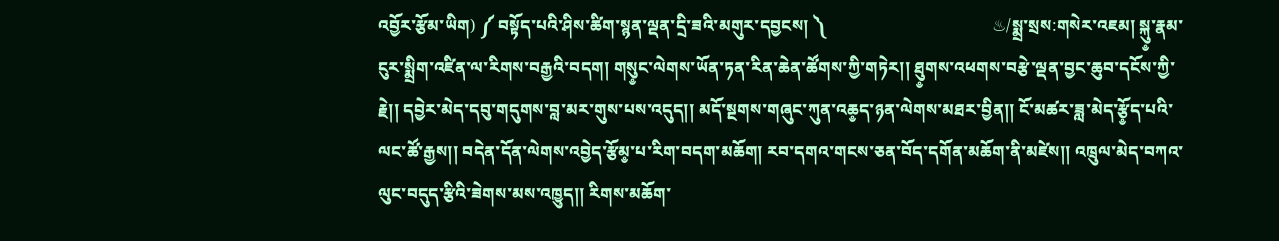འབྱོར་རྩོམ་ཡིག) ༼ བསྟོད་པའི་ཤིས་ཚིག་སྙན་ལྡན་དྲི་ཟའི་མགུར་དབྱངས། ༽                                        ♨/སྨྲ་སྲས:གསེར་འཇམ། སྐུ༵་རྣམ་ངུར་སྨྲིག་འཛིན་ལ་རིགས་བརྒྱའི་བདག། གསུ༵ང་ལེགས་ཡོན་ཏན་རིན་ཆེན་ཚོགས་ཀྱི་གཏེར།། ཐུ༵གས་འཕགས་བརྩེ་ལྡན་བྱང་ཆུབ་དངོས་ཀྱི་རྗེ།། དབྱེར་མེད་དབུ་གདུགས་བླ་མར་གུས་པས་འདུད།། མདོ་སྔགས་གཞུང་ཀུན་འཆ༵ད་ཉན་ལེགས་མཐར་བྱིན།། ངོ་མཚར་ཟླ་མེད་རྩོ༵ད་པའི་ལང་ཚོ་རྒྱས།། བདེན་དོན་ལེགས་འབྱེད་རྩོམ༵་པ་རིག་བདག་མཆོག། རབ་དགའ་གངས་ཅན་བོད་དགོན་མཆོག་ནི་མཛེས།། འཁྲུལ་མེད་བཀའ་ལུང་བདུད་རྩིའི་ཟེགས་མས་འཁྱུད།། རིགས་མཆོག་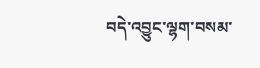བདེ་འབྱུང་ལྷག་བསམ་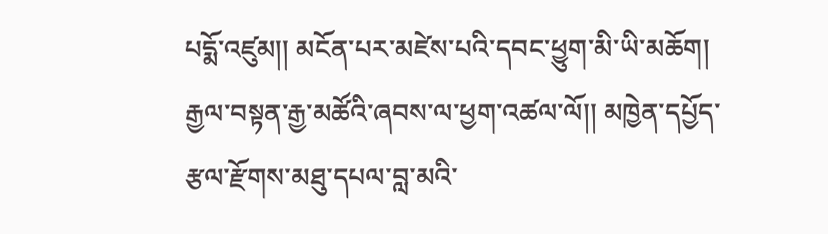པདྨོ་འཛུམ།། མངོན་པར་མཛེས་པའི་དབང་ཕྱུག་མི་ཡི་མཆོག། རྒྱལ་བསྟན་རྒྱ་མཚོའི་ཞབས་ལ་ཕྱག་འཚལ་ལོ།། མཁྱེན་དཔྱོད་རྩལ་རྫོགས་མཐུ་དཔལ་བླ་མའི་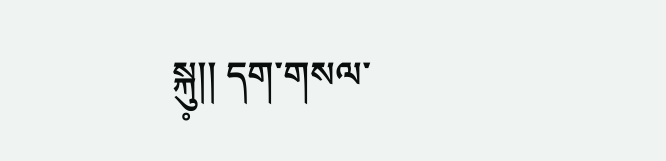སྐུ༷།། དག་གསལ་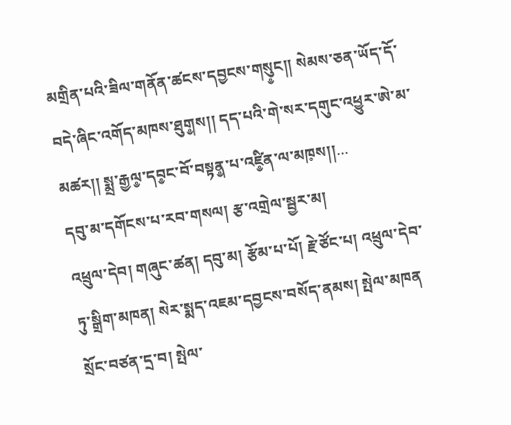མགྲིན་པའི་ཟིལ་གནོན་ཚངས་དབྱངས་གསུ༵ང།། སེམས་ཅན་ཡོད་དོ་བདེ་ཞིང་འགོད་མཁས་ཐུག༵ས།། དད་པའི་གེ་སར་དགུང་འཕྱུར་ཨེ་མ་མཚར།། སྨྲ་རྒྱལ༵་དབ༵ང་བོ་བསྟན༵་པ་འཛི༵ན་ལ་མཁ༷ས།།...
དབུ་མ་དགོངས་པ་རབ་གསལ། རྩ་འགྲེལ་སྦྱར་མ།
འཕྲུལ་དེབ། གཞུང་ཚན། དབུ་མ། རྩོམ་པ་པོ། རྗེ་ཙོང་པ། འཕྲུལ་དེབ་ཏུ་སྒྲིག་མཁན། སེར་སྨད་འཇམ་དབྱངས་བསོད་ནམས། སྤེལ་མཁན སྲོང་བཙན་དྲ་བ། སྤེལ་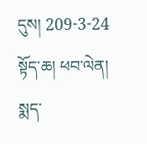དུས། 209-3-24 སྟོད་ཆ། ཕབ་ལེན། སྨད་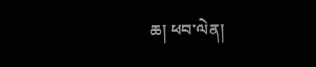ཆ། ཕབ་ལེན།